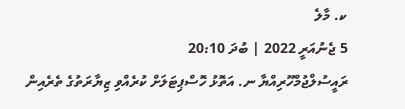ކ. މާލެ
5 ޖެނުއަރީ 2022 | ބުދަ 20:10
ރައީސުލްޖުމްހޫރިއްޔާ ނ. އަތޮޅު ހޮސްޕިޓަލަށް ކުރެއްވި ޒިޔާރަތުގެ ތެރެއިން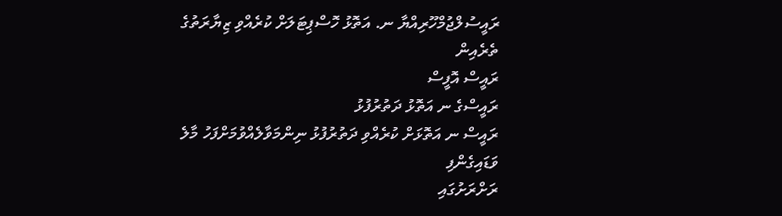ރައީސުލްޖުމްހޫރިއްޔާ ނ. އަތޮޅު ހޮސްޕިޓަލަށް ކުރެއްވި ޒިޔާރަތުގެ ތެރެއިން
ރައީސް އޮފީސް
ރައީސްގެ ނ އަތޮޅު ދަތުރުފުޅު
ރައީސް ނ އަތޮޅަށް ކުރެއްވި ދަތުރުފުޅު ނިންމަވާލެއްވުމަށްފަހު މާލެ ވަޑައިގެންފި
ރަށްރަށުގައި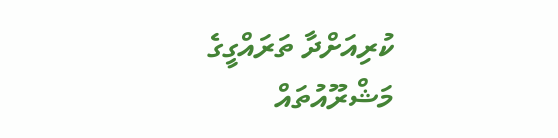ކުރިއަށްދާ ތަރައްގީގެ މަޝްރޫއުތައް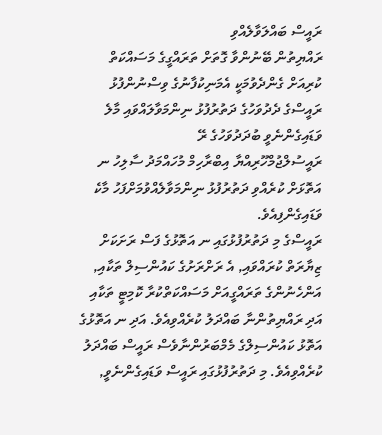ރައީސް ބައްލަވާލެއްވި
ރައްޔިތުން ބޭނުންވާ ގޮތަށް ތަރައްގީގެ މަސައްކަތް ކުރިއަށް ގެންދެވުމަކީ އެމަނިކުފާނުގެ ވިސްނުންފުޅު
ރައީސްގެ ދެދުވަހުގެ ދަތުރުފުޅު ނިންމަވާލައްވައި މާލެ ވަޑައިގެންނެވީ ބުދަދުވަހުގެ ރޭ
ރައީސުލްޖުމްހޫރިއްޔާ އިބްރާހިމް މުހައްމަދު ސާލިހު ނ އަތޮޅަށް ކުރެއްވި ދަތުރުފުޅު ނިންމަވާލެއްވުމަށްފަހު މާކެ ވަޑައިގެންފިއެވެ.
ރައީސްގެ މި ދަތުރުފުޅުގައި ނ އަތޮޅުގެ ފަސް ރަށަކަށް ޒިޔާރަތް ކުރައްވައި, އެ ރަށްރަށުގެ ކައުންސިލް ތަކާއި, އަންހެނުންގެ ތަރައްގީއަށް މަސައްކަތްކުރާ ކޮމިޓީ ތަކާއި އަދި ރައްޔިތުންނާ ބައްދަލު ކުރެއްވިއެވެ. އަދި ނ އަތޮޅުގެ އަތޮޅު ކައުންސިލްގެ މެމްބަރުންނާވެސް ރައީސް ބައްދަލު ކުރެއްވިއެވެ. މި ދަތުރުފުޅުގައި ރައީސް ވަޑައިގެންނެވީ,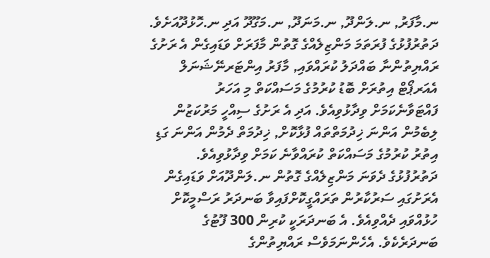ނ.މާފަރު, ނ.ލަންދޫ, ނ.މަނަދޫ, ނ.މަގޫދޫ އަދި ނ.ހޮޅުދޫއަށެވެ.
ދަތުރުފުޅުގެ ފުރަތަމަ މަންޒިލެއްގެ ގޮތުން މާފަރަށް ވަޑައިގެން އެ ރަށުގެ ރައްޔިތުންނާ ބައްދަލު ކުރައްވައި, މާފަރު އިންޓަރނޭޝަނަލް އެއަރޕޯޓް އިތުރަށް ބޮޑު ކުރުމުގެ މަސައްކަތް މި އަހަރު ފައްޓަވާނެކަމަށް ވިދާޅުވިއެވެ. އަދި އެ ރަށުގެ ސިއްހީ މަރުކަޒުން ލިބެމުން އަންނަ ޚިދުމަތްތައް ފުޅާކޮށް, ޚިދުމަތް ދެމުން އަންނަ ގަޑި އިތުރު ކުރުމުގެ މަސައްކަތް ކުރައްވާނެ ކަމަށް ވިދާޅުވިއެވެ.
ދަތުރުފުޅުގެ ދެވަނަ މަންޒިލެއްގެ ގޮތުން ނ.ލަންދޫއަށް ވަޑައިގެން އެރަށުގައި ސަރުކާރުން ތަރައްގީކޮށްފައިވާ ބަނދަރު ރަސްމީކޮށް ހުޅުއްވައި ދެއްވިއެވެ. އެ ބަނދަރަކީ ކުރިން 300 ފޫޓުގެ ބަނދަރެކެވެ. އެހެންނަމަވެސް ރައްޔިތުންގެ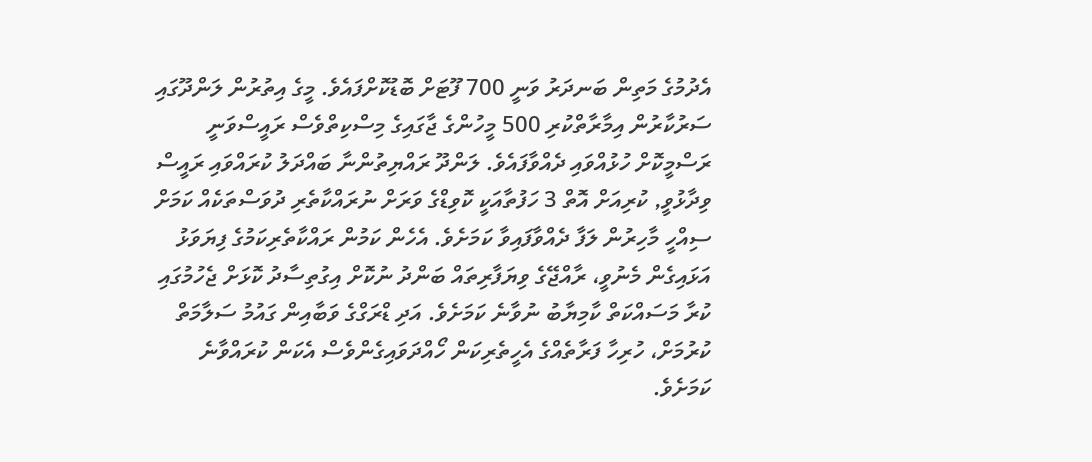އެދުމުގެ މަތިން ބަނދަރު ވަނީ 700 ފޫޓަށް ބޮޑުކޮށްފައެވެ. މީގެ އިތުރުން ލަންދޫގައި ސަރުކާރުން އިމާރާތްކުރި 500 މީހުންގެ ޖާގައިގެ މިސްކިތްވެސް ރައީސްވަނީ ރަސްމީކޮށް ހުޅުއްވައި ދެއްވާފައެވެ. ލަންދޫ ރައްޔިތުންނާ ބައްދަލު ކުރައްވައި ރައީސް ވިދާޅުވީ, ކުރިއަށް އޮތް 3 ހަފުތާއަކީ ކޮވިޑްގެ ވަރަށް ނުރައްކާތެރި ދުވަސްތަކެއް ކަމަށް ސިއްހީ މާހިރުން ލަފާ ދެއްވާފައިވާ ކަމަށެވެ. އެހެން ކަމުން ރައްކާތެރިކަމުގެ ފިޔަވަޅު އަޅައިގެން މެނުވީ، ރާއްޖޭގެ ވިޔަފާރިތައް ބަންދު ނުކޮށް އިގުތިސާދު ކޮޅަށް ޖެހުމުގައި ކުރާ މަސައްކަތް ކާމިޔާބު ނުވާނެ ކަމަށެވެ. އަދި ޑްރަގްގެ ވަބާއިން ގައުމު ސަލާމަތް ކުރުމަށް، ހުރިހާ ފަރާތެއްގެ އެހީތެރިކަން ހޯއްދަވައިގެންވެސް އެކަން ކުރައްވާނެ ކަމަށެވެ.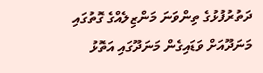ދަތުރުފުޅުގެ ތިންވަނަ މަންޒިލެއްގެ ގޮތުގައި މަނަދޫއަށް ވަޑައިގެން މަނަދޫގައި އަތޮޅު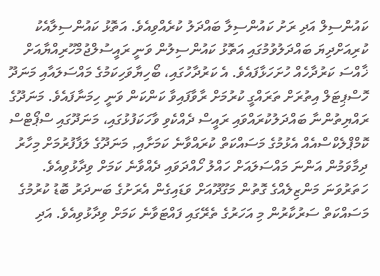ކައުންސިލް އަދި ރަށު ކައުންސިލާ ބައްދަލު ކުރެއްވިއެވެ. އަތޮޅު ކައުންސިލާއެކު ކުރިއަށްދިޔަ ބައްދަލުވުމުގައި އަތޮޅު ކައުންސިލުން ވަނީ ރައީސުލްޖުމްހޫރިއްޔާއަށް ޚާއްސަ ކަރުދާހެއް ހުށަހަޅާފައެވެ. އެ ކަރުދާހުގައި، ބޯހިޔާވަހިކަމުގެ މައްސަލައާއި މަނަދޫ ހޮސްޕިޓަލް އިތުރަށް ތަރައްގީ ކުރުމަށް ރާވާފައިވާ ކަންކަން ވަނީ ހިމަނާފައެވެ. މަނަދޫގެ ރައްޔިތުންނާ ބައްދަލުކުރައްވައި ރައީސް ދެއްކެވި ވާހަކަފުޅުގައި، މަނަދޫގައި ސްޕޯޓްސް ކޮމްޕްލެކްސްއެއް އެޅުމުގެ މަސައްކަތް ކުރައްވާނެ ކަމަށާއި, މަނަދޫގެ ލަފާފުރުމަށް މިހާރު ދިމާވަމުން އަންނަ މައްސަލައަށް ހައްލު ހޯއްދަވައި ދެއްވާނެ ކަމަށް ވިދާޅުވިއެވެ.
ހަތަރުވަނަ މަންޒިލެއްގެ ގޮތުން މަގޫދޫއަށް ވަޑައިގެން އެރަށުގެ ބަނދަރު ބޮޑު ކުރުމުގެ މަސައްކަތް ސަރުކާރުން މި އަހަރުގެ ތެރޭގައި ފައްޓަވާނެ ކަމަށް ވިދާޅުވިއެވެ. އަދި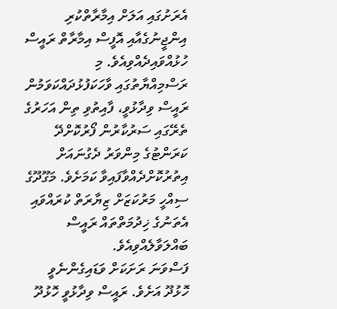އެރަށުގައި އަލަށް އިމާރާތްކުރި އިންޖީނުގެއާއި އޮފީސް އިމާރާތް ރައީސް ހުޅުއްވައިދެއްވިއެވެ. މި ރަސްމިއްޔާތުގައި ވާހަކަފުޅުދައްކަވަމުން ރައީސް ވިދާޅުވީ، ފާއިތުވި ތިން އަހަރުގެ ތެރޭގައި ސަރުކާރުން ފޯރުކޮށްދޭ ކަރަންޓުގެ މިންވަރު ދެގުނައަށް އިތުރުކޮށްދެއްވާފައިވާ ކަމަށެވެ. މަގޫދޫގެ ސިއްހީ މަރުކަޒަށް ޒިޔާރަތް ކުރައްވައި އެތަނުގެ ޚިދުމަތްތައް ރައީސް ބައްލަވާލެއްވިއެވެ.
ފަސްވަނަ ރަށަކަށް ވަޑައިގެންނެވީ ހޮޅުދޫ އަށެވެ. ރައީސް ވިދާޅުވީ ހޮޅުދޫ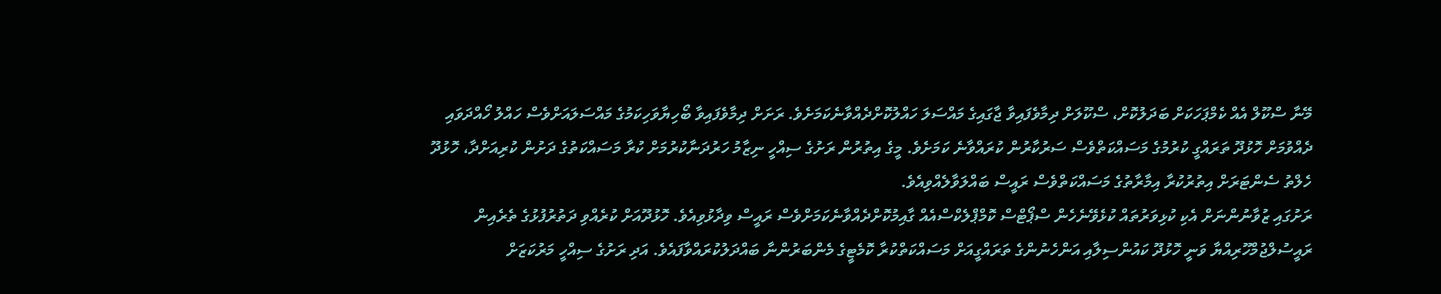މޭނާ ސްކޫލް އެއް ކެމްޕަހަކަށް ބަދަލުކޮށް، ސްކޫލަށް ދިމާވެފައިވާ ޖާގައިގެ މައްސަލަ ހައްލުކޮށްދެއްވާނެކަމަށެވެ. ރަށަށް ދިމާވެފައިވާ ބޯހިޔާވަހިކަމުގެ މައްސަލައަށްވެސް ހައްލު ހޯއްދަވައި ދެއްވުމަށް ހޮޅުދޫ ތަރައްގީ ކުރުމުގެ މަސައްކަތްވެސް ސަރުކާރުން ކުރައްވާނެ ކަމަށެވެ. މީގެ އިތުރުން ރަށުގެ ސިއްހީ ނިޒާމު ހަރުދަނާކުރުމަށް ކުރާ މަސައްކަތުގެ ދަށުން ކުރިއަށްދާ، ހޮޅުދޫ ހެލްތު ސެންޓަރަށް އިތުރުކުރާ އިމާރާތުގެ މަސައްކަތްވެސް ރައީސް ބައްލަވާލެއްވިއެވެ.
ރަށުގައި ޒުވާނުންނަށް އެކި ކުޅިވަރުތައް ކުޅެވޭނެހެން ސްޕޯޓްސް ކޮމްޕްލެކްސްއެއް ގާއިމުކޮށްދެއްވާނެކަމަށްވެސް ރައީސް ވިދާޅުވިއެވެ. ހޮޅުދޫއަށް ކުރެއްވި ދަތުރުފުޅުގެ ތެރެއިން ރައީސުލްޖުމްހޫރިއްޔާ ވަނީ ހޮޅުދޫ ކައުންސިލާއި އަންހެނުންގެ ތަރައްގީއަށް މަސައްކަތްކުރާ ކޮމެޓީގެ މެންބަރުންނާ ބައްދަލުކުރައްވާފައެވެ. އަދި ރަށުގެ ސިއްހީ މަރުކަޒަށް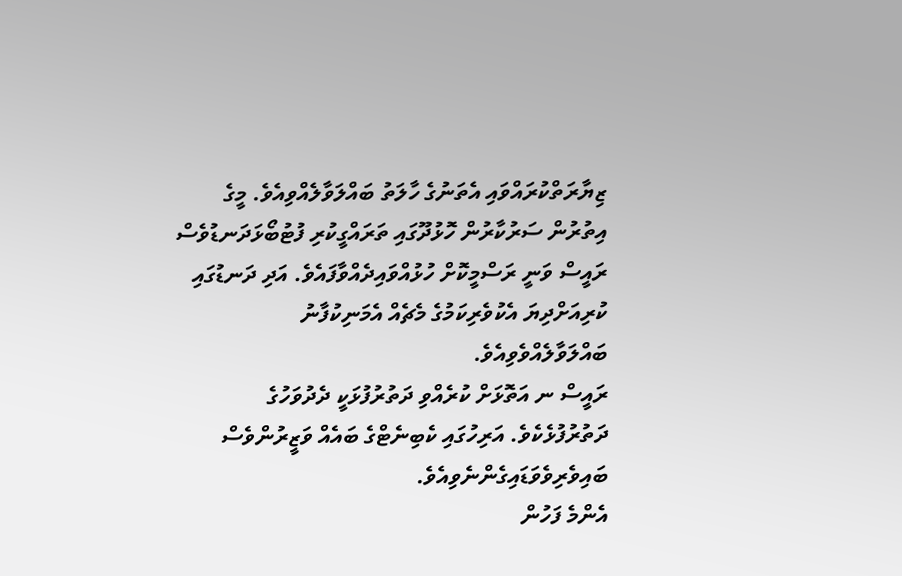ޒިޔާރަތްކުރައްވައި އެތަނުގެ ހާލަތު ބައްލަވާލެއްވިއެވެ. މީގެ އިތުރުން ސަރުކާރުން ހޮޅުދޫގައި ތަރައްގީކުރި ފުޓުބޯޅަދަނޑުވެސް ރައީސް ވަނީ ރަސްމީކޮށް ހުޅުއްވައިދެއްވާފައެވެ. އަދި ދަނޑުގައި ކުރިއަށްދިޔަ އެކުވެރިކަމުގެ މެޗެއް އެމަނިކުފާނު ބައްލަވާލެއްވެވިއެވެ.
ރައީސް ނ އަތޮޅަށް ކުރެއްވި ދަތުރުފުޅަކީ ދެދުވަހުގެ ދަތުރުފުޅެކެވެ. އަރިހުގައި ކެބިނެޓްގެ ބައެއް ވަޒީރުންވެސް ބައިވެރިވެވަޑައިގެންނެވިއެވެ.
އެންމެ ފަހުން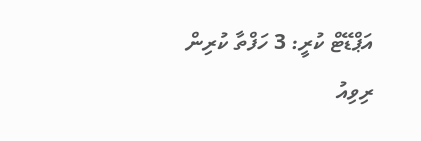އަޕްޑޭޓް ކުރީ: 3 ހަފްތާ ކުރިން
ރިވިއު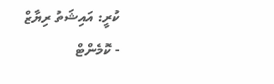ކުރީ: އައިޝަތު ރިޔާޒް
- ކޮމެންޓް